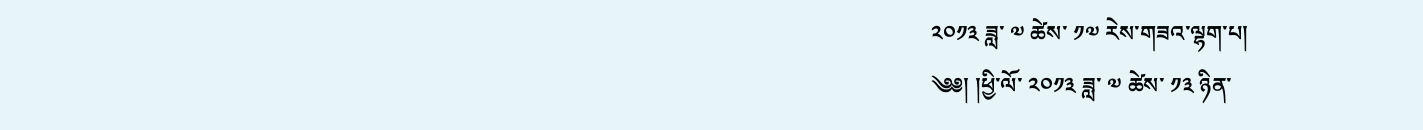༢༠༡༣ ཟླ་ ༧ ཚེས་ ༡༧ རེས་གཟའ་ལྷག་པ།
༄༅། །ཕྱི་ལོ་ ༢༠༡༣ ཟླ་ ༧ ཚེས་ ༡༣ ཉིན་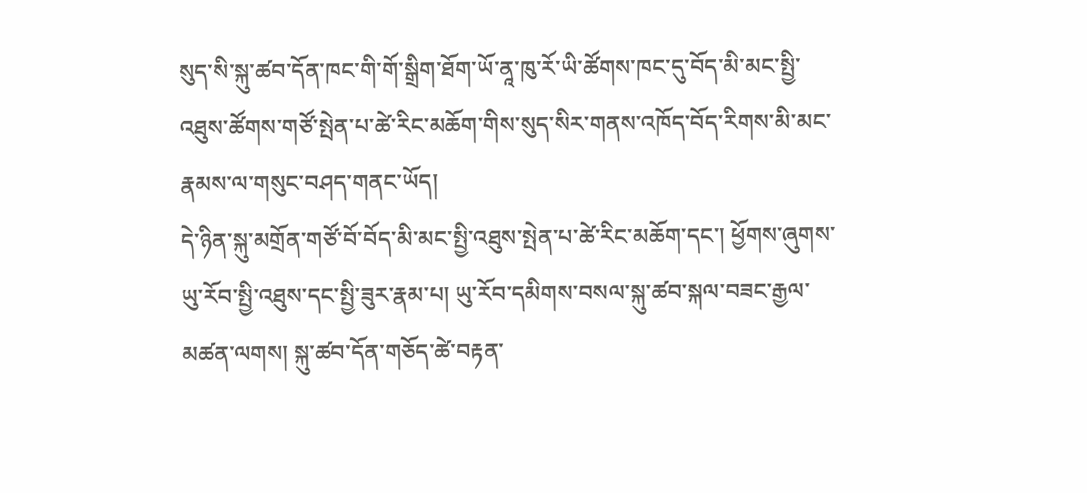སུད་སི་སྐུ་ཚབ་དོན་ཁང་གི་གོ་སྒྲིག་ཐོག་ཡོ་ནཱ་ཁུ་རོ་ཡི་ཚོགས་ཁང་དུ་བོད་མི་མང་སྤྱི་འཐུས་ཚོགས་གཙོ་སྤེན་པ་ཚེ་རིང་མཆོག་གིས་སུད་སིར་གནས་འཁོད་བོད་རིགས་མི་མང་རྣམས་ལ་གསུང་བཤད་གནང་ཡོད།
དེ་ཉིན་སྐུ་མགྲོན་གཙོ་བོ་བོད་མི་མང་སྤྱི་འཐུས་སྤེན་པ་ཚེ་རིང་མཆོག་དང་། ཕྱོགས་ཞུགས་ཡུ་རོབ་སྤྱི་འཐུས་དང་སྤྱི་ཟུར་རྣམ་པ། ཡུ་རོབ་དམིགས་བསལ་སྐུ་ཚབ་སྐལ་བཟང་རྒྱལ་མཚན་ལགས། སྐུ་ཚབ་དོན་གཅོད་ཚེ་བརྟན་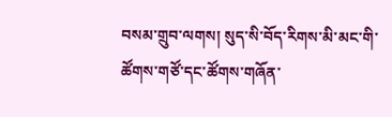བསམ་གྲུབ་ལགས། སུད་སི་བོད་རིགས་མི་མང་གི་ཚོགས་གཙོ་དང་ཚོགས་གཞོན་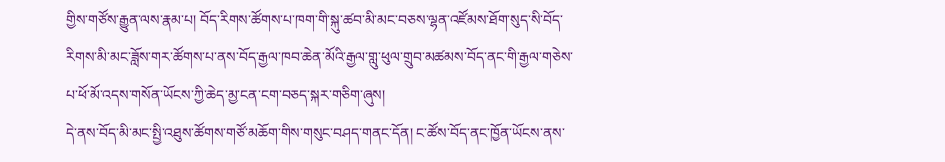གྱིས་གཙོས་རྒྱུན་ལས་རྣམ་པ། བོད་རིགས་ཚོགས་པ་ཁག་གི་སྐུ་ཚབ་མི་མང་བཅས་ལྷན་འཛོམས་ཐོག་སུད་སི་བོད་རིགས་མི་མང་ཟློས་གར་ཚོགས་པ་ནས་བོད་རྒྱལ་ཁབ་ཆེན་མོའི་རྒྱལ་གླུ་ཕུལ་གྲུབ་མཚམས་བོད་ནང་གི་རྒྱལ་གཅེས་པ་ཕོ་མོ་འདས་གསོན་ཡོངས་ཀྱི་ཆེད་མྱ་ངན་ངག་བཅད་སྐར་གཅིག་ཞུས།
དེ་ནས་བོད་མི་མང་སྤྱི་འཐུས་ཚོགས་གཙོ་མཆོག་གིས་གསུང་བཤད་གནང་དོན། ང་ཚོས་བོད་ནང་ཁྱོན་ཡོངས་ནས་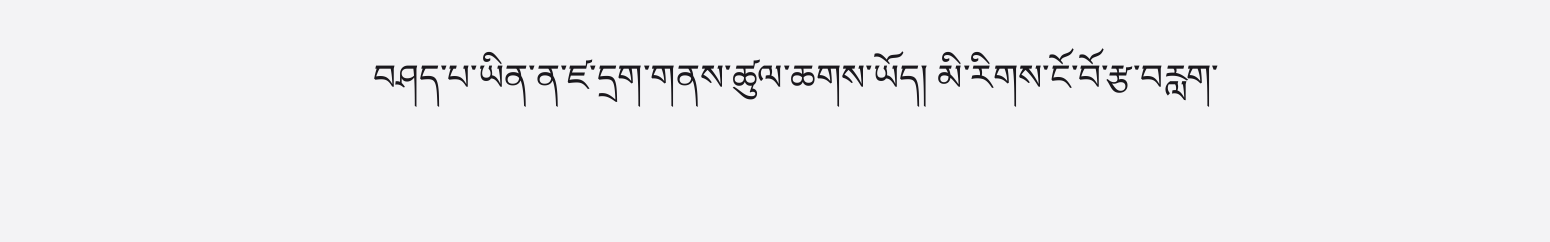བཤད་པ་ཡིན་ན་ཛ་དྲག་གནས་ཚུལ་ཆགས་ཡོད། མི་རིགས་ངོ་བོ་རྩ་བརླག་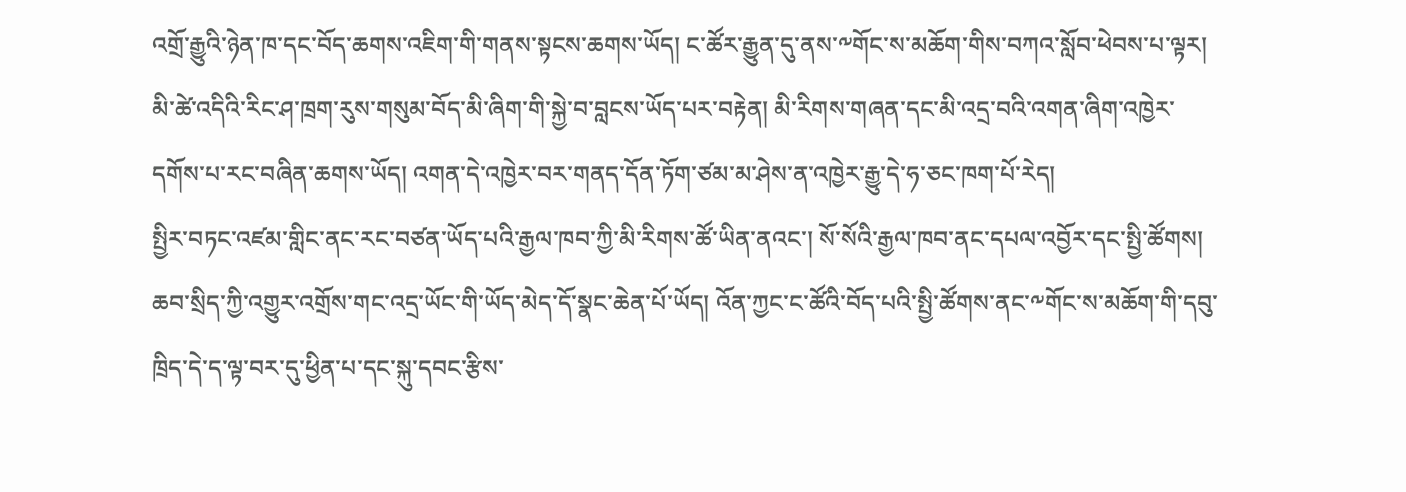འགྲོ་རྒྱུའི་ཉེན་ཁ་དང་བོད་ཆགས་འཇིག་གི་གནས་སྟངས་ཆགས་ཡོད། ང་ཚོར་རྒྱུན་དུ་ནས་༸གོང་ས་མཆོག་གིས་བཀའ་སློབ་ཕེབས་པ་ལྟར། མི་ཚེ་འདིའི་རིང་ཤ་ཁྲག་རུས་གསུམ་བོད་མི་ཞིག་གི་སྐྱེ་བ་བླངས་ཡོད་པར་བརྟེན། མི་རིགས་གཞན་དང་མི་འདྲ་བའི་འགན་ཞིག་འཁྱེར་དགོས་པ་རང་བཞིན་ཆགས་ཡོད། འགན་དེ་འཁྱེར་བར་གནད་དོན་ཏོག་ཙམ་མ་ཤེས་ན་འཁྱེར་རྒྱུ་དེ་ཧ་ཅང་ཁག་པོ་རེད།
སྤྱིར་བཏང་འཛམ་གླིང་ནང་རང་བཙན་ཡོད་པའི་རྒྱལ་ཁབ་ཀྱི་མི་རིགས་ཚོ་ཡིན་ནའང་། སོ་སོའི་རྒྱལ་ཁབ་ནང་དཔལ་འབྱོར་དང་སྤྱི་ཚོགས། ཆབ་སྲིད་ཀྱི་འགྱུར་འགྲོས་གང་འདྲ་ཡོང་གི་ཡོད་མེད་དོ་སྣང་ཆེན་པོ་ཡོད། འོན་ཀྱང་ང་ཚོའི་བོད་པའི་སྤྱི་ཚོགས་ནང་༸གོང་ས་མཆོག་གི་དབུ་ཁྲིད་དེ་ད་ལྟ་བར་དུ་ཕྱིན་པ་དང་སྐུ་དབང་རྩིས་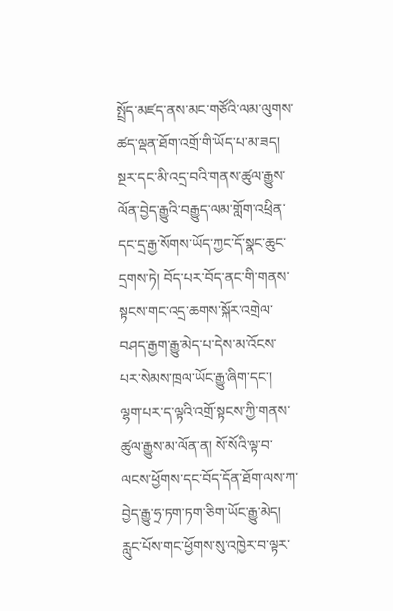སྤྲོད་མཛད་ནས་མང་གཙོའི་ལམ་ལུགས་ཚད་ལྡན་ཐོག་འགྲོ་གི་ཡོད་པ་མ་ཟད། སྔར་དང་མི་འདྲ་བའི་གནས་ཚུལ་རྒྱུས་ལོན་བྱེད་རྒྱུའི་བརྒྱུད་ལམ་གློག་འཕྲིན་དང་དྲ་རྒྱ་སོགས་ཡོད་ཀྱང་དོ་སྣང་ཆུང་དྲགས་ཏེ། བོད་པར་བོད་ནང་གི་གནས་སྟངས་གང་འདྲ་ཆགས་སྐོར་འགྲེལ་བཤད་རྒྱག་རྒྱུ་མེད་པ་དེས་མ་འོངས་པར་སེམས་ཁྲལ་ཡོང་རྒྱུ་ཞིག་དང་།
ལྷག་པར་ད་ལྟའི་འགྲོ་སྟངས་ཀྱི་གནས་ཚུལ་རྒྱུས་མ་ལོན་ན། སོ་སོའི་ལྟ་བ་ལངས་ཕྱོགས་དང་བོད་དོན་ཐོག་ལས་ཀ་བྱེད་རྒྱུ་ཧྲ་ཏག་ཏག་ཅིག་ཡོང་རྒྱུ་མེད། རླུང་པོས་གང་ཕྱོགས་སུ་འཁྱེར་བ་ལྟར་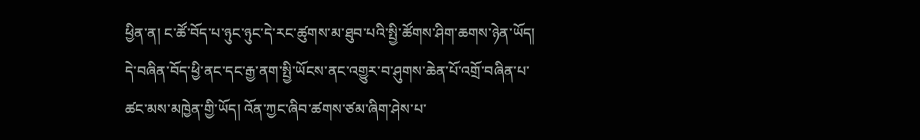ཕྱིན་ན། ང་ཚོ་བོད་པ་ཉུང་ཉུང་དེ་རང་ཚུགས་མ་ཐུབ་པའི་སྤྱི་ཚོགས་ཤིག་ཆགས་ཉེན་ཡོད། དེ་བཞིན་བོད་ཕྱི་ནང་དང་རྒྱ་ནག་སྤྱི་ཡོངས་ནང་འགྱུར་བ་ཤུགས་ཆེན་པོ་འགྲོ་བཞིན་པ་ཚང་མས་མཁྱེན་གྱི་ཡོད། འོན་ཀྱང་ཞིབ་ཚགས་ཙམ་ཞིག་ཤེས་པ་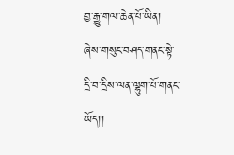བྱ་རྒྱུ་གལ་ཆེན་པོ་ཡིན། ཞེས་གསུང་བཤད་གནང་སྟེ་དྲི་བ་དྲིས་ལན་ལྷུག་པོ་གནང་ཡོད།།